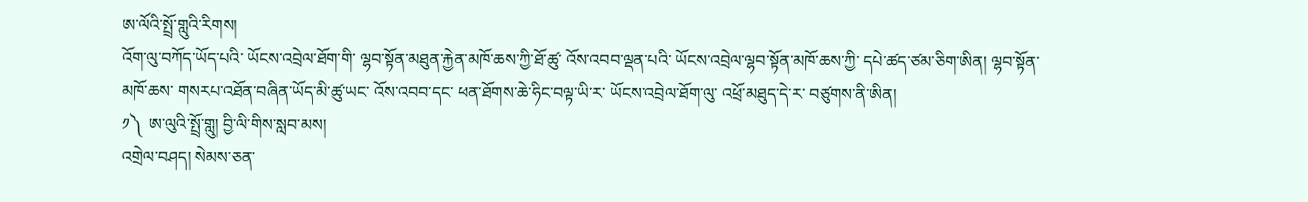ཨ་ལོའི་སྤྲོ་གླུའི་རིགས།
འོག་ལུ་བཀོད་ཡོད་པའི་ ཡོངས་འབྲེལ་ཐོག་གི་ ལྷབ་སྟོན་མཐུན་རྐྱེན་མཁོ་ཆས་ཀྱི་ཐོ་ཚུ་ འོས་འབབ་ལྡན་པའི་ ཡོངས་འབྲེལ་ལྷབ་སྟོན་མཁོ་ཆས་ཀྱི་ དཔེ་ཚད་ཙམ་ཅིག་ཨིན། ལྷབ་སྟོན་མཁོ་ཆས་ གསརཔ་འཐོན་བཞིན་ཡོད་མི་ཚུ་ཡང་ འོས་འབབ་དང་ ཕན་ཐོགས་ཆེ་ཧིང་བལྟ་ཡི་ར་ ཡོངས་འབྲེལ་ཐོག་ལུ་ འཕྲོ་མཐུད་དེ་ར་ བཙུགས་ནི་ཨིན།
༡༽  ཨ་ལུའི་སྤྲོ་གླུ། བྱི་ལི་གིས་སླབ་མས།
འགྲེལ་བཤད། སེམས་ཅན་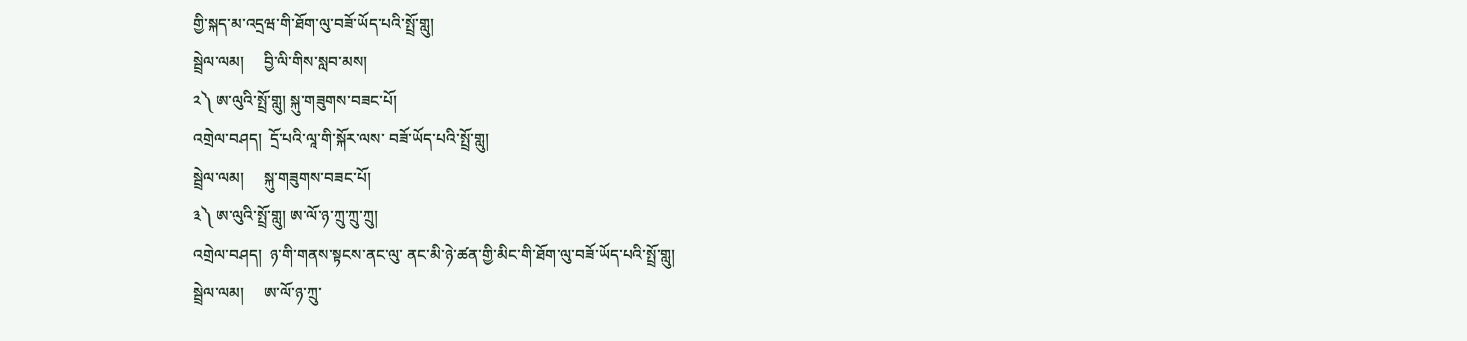གྱི་སྐད་མ་འདྲཝ་གི་ཐོག་ལུ་བཟོ་ཡོད་པའི་སྤྲོ་གླུ།
སྦྲེལ་ལམ།     བྱི་ལི་གིས་སླབ་མས།
༢༽ ཨ་ལུའི་སྤྲོ་གླུ། སྐུ་གཟུགས་བཟང་པོ།
འགྲེལ་བཤད།  དྲོ་པའི་ལཱ་གི་སྐོར་ལས་ བཟོ་ཡོད་པའི་སྤྲོ་གླུ།
སྦྲེལ་ལམ།     སྐུ་གཟུགས་བཟང་པོ།
༣༽ ཨ་ལུའི་སྤྲོ་གླུ། ཨ་ལོ་ཉ་ཀྲུ་ཀྲུ་ཀྲུ།
འགྲེལ་བཤད།  ཉ་གི་གནས་སྟངས་ནང་ལུ་ ནང་མི་ཉེ་ཚན་གྱི་མིང་གི་ཐོག་ལུ་བཟོ་ཡོད་པའི་སྤྲོ་གླུ།
སྦྲེལ་ལམ།     ཨ་ལོ་ཉ་ཀྲུ་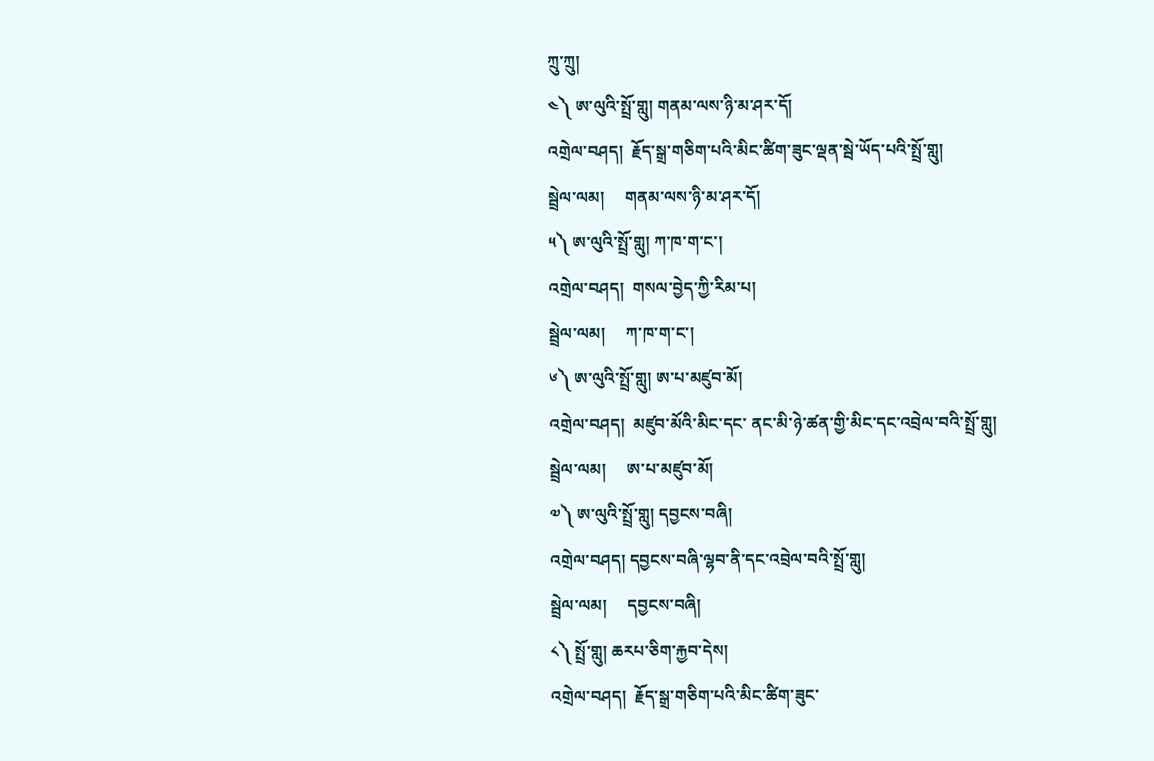ཀྲུ་ཀྲུ།
༤༽ ཨ་ལུའི་སྤྲོ་གླུ། གནམ་ལས་ཉི་མ་ཤར་དོ།
འགྲེལ་བཤད།  རྗོད་སྒྲ་གཅིག་པའི་མིང་ཚིག་ཟུང་ལྡན་སྦེ་ཡོད་པའི་སྤྲོ་གླུ།
སྦྲེལ་ལམ།     གནམ་ལས་ཉི་མ་ཤར་དོ།
༥༽ ཨ་ལུའི་སྤྲོ་གླུ། ཀ་ཁ་ག་ང་།
འགྲེལ་བཤད།  གསལ་བྱེད་ཀྱི་རིམ་པ།
སྦྲེལ་ལམ།     ཀ་ཁ་ག་ང་།
༦༽ ཨ་ལུའི་སྤྲོ་གླུ། ཨ་པ་མཛུབ་མོ།
འགྲེལ་བཤད།  མཛུབ་མོའི་མིང་དང་ ནང་མི་ཉེ་ཚན་གྱི་མིང་དང་འབྲེལ་བའི་སྤྲོ་གླུ།
སྦྲེལ་ལམ།     ཨ་པ་མཛུབ་མོ།
༧༽ ཨ་ལུའི་སྤྲོ་གླུ། དབྱངས་བཞི།
འགྲེལ་བཤད། དབྱངས་བཞི་ལྷབ་ནི་དང་འབྲེལ་བའི་སྤྲོ་གླུ།
སྦྲེལ་ལམ།     དབྱངས་བཞི།
༨༽ སྤྲོ་གླུ། ཆརཔ་ཅིག་རྐྱབ་དེས།
འགྲེལ་བཤད།  རྗོད་སྒྲ་གཅིག་པའི་མིང་ཚིག་ཟུང་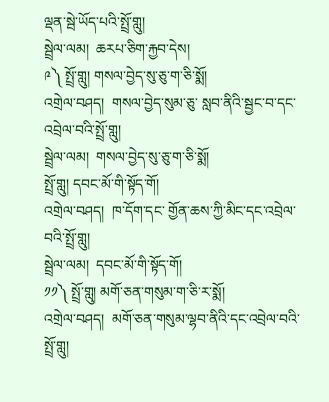ལྡན་སྦེ་ཡོད་པའི་སྤྲོ་གླུ།
སྦྲེལ་ལམ།  ཆརཔ་ཅིག་རྐྱབ་དེས།
༩༽ སྤྲོ་གླུ། གསལ་བྱེད་སུ་ཅུ་ག་ཅི་སྨོ།
འགྲེལ་བཤད།  གསལ་བྱེད་སུམ་ཅུ་ སླབ་ནིའི་སྦྱང་བ་དང་འབྲེལ་བའི་སྤྲོ་གླུ།
སྦྲེལ་ལམ།  གསལ་བྱེད་སུ་ཅུ་ག་ཅི་སྨོ།
སྤྲོ་གླུ། དབང་མོ་གི་སྟོད་གོ།
འགྲེལ་བཤད།  ཁ་དོག་དང་ གྱོན་ཆས་ཀྱི་མིང་དང་འབྲེལ་བའི་སྤྲོ་གླུ།
སྦྲེལ་ལམ།  དབང་མོ་གི་སྟོད་གོ།
༡༡༽ སྤྲོ་གླུ། མགོ་ཅན་གསུམ་ག་ཅི་ར་སྨོ།
འགྲེལ་བཤད།  མགོ་ཅན་གསུམ་ལྷབ་ནིའི་དང་འབྲེལ་བའི་སྤྲོ་གླུ།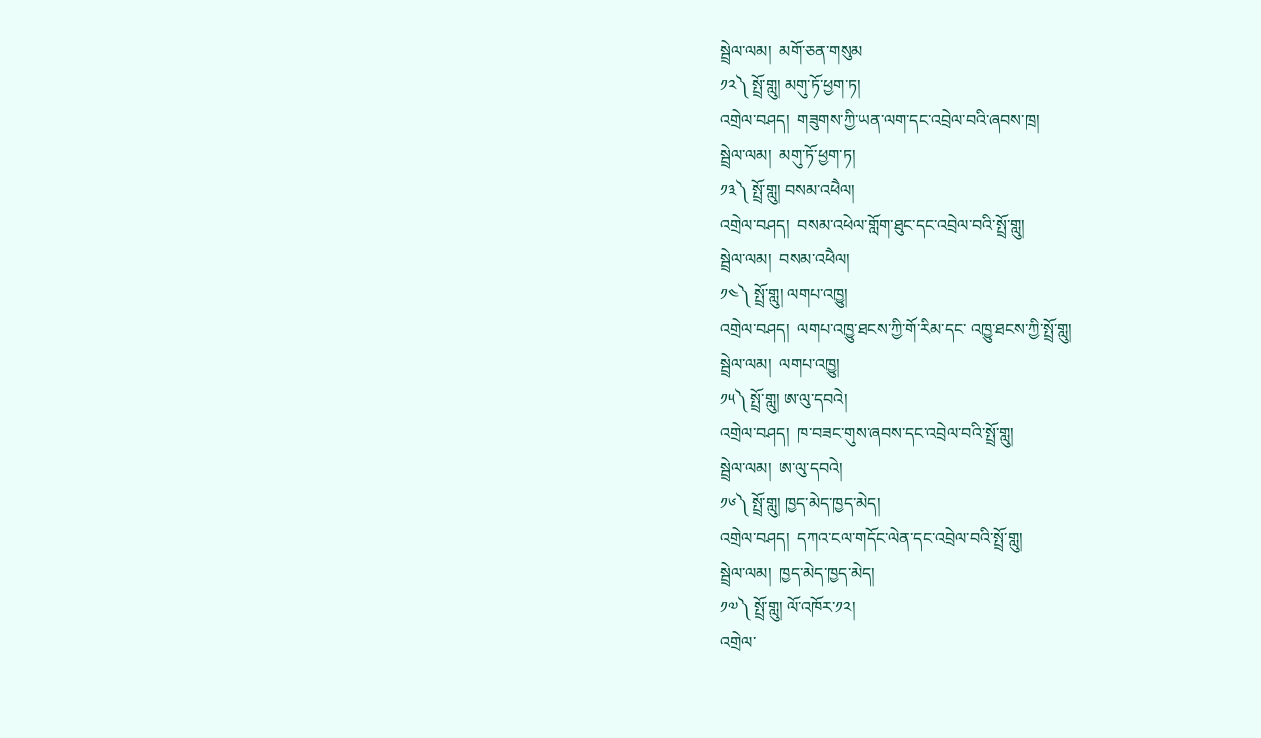སྦྲེལ་ལམ།  མགོ་ཅན་གསུམ
༡༢༽ སྤྲོ་གླུ། མགུ་ཏོ་ཕྱག་ཏ།
འགྲེལ་བཤད།  གཟུགས་ཀྱི་ཡན་ལག་དང་འབྲེལ་བའི་ཞབས་ཁྲ།
སྦྲེལ་ལམ།  མགུ་ཏོ་ཕྱག་ཏ།
༡༣༽ སྤྲོ་གླུ། བསམ་འཕཻལ།
འགྲེལ་བཤད།  བསམ་འཕེལ་གློག་ཐུང་དང་འབྲེལ་བའི་སྤྲོ་གླུ།
སྦྲེལ་ལམ།  བསམ་འཕཻལ།
༡༤༽ སྤྲོ་གླུ། ལགཔ་འཁྱུ།
འགྲེལ་བཤད།  ལགཔ་འཁྱུ་ཐངས་ཀྱི་གོ་རིམ་དང་ འཁྱུ་ཐངས་ཀྱི་སྤྲོ་གླུ།
སྦྲེལ་ལམ།  ལགཔ་འཁྱུ།
༡༥༽ སྤྲོ་གླུ། ཨ་ལུ་དབའེ།
འགྲེལ་བཤད།  ཁ་བཟང་གུས་ཞབས་དང་འབྲེལ་བའི་སྤྲོ་གླུ།
སྦྲེལ་ལམ།  ཨ་ལུ་དབའེ།
༡༦༽ སྤྲོ་གླུ། ཁྱད་མེད་ཁྱད་མེད།
འགྲེལ་བཤད།  དཀའ་ངལ་གདོང་ལེན་དང་འབྲེལ་བའི་སྤྲོ་གླུ།
སྦྲེལ་ལམ།  ཁྱད་མེད་ཁྱད་མེད།
༡༧༽ སྤྲོ་གླུ། ལོ་འཁོར་༡༢།
འགྲེལ་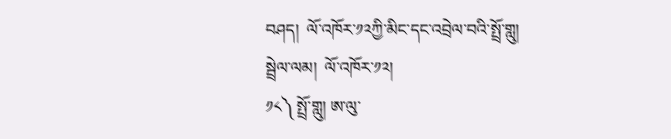བཤད།  ལོ་འཁོར་༡༢ཀྱི་མིང་དང་འབྲེལ་བའི་སྤྲོ་གླུ།
སྦྲེལ་ལམ།  ལོ་འཁོར་༡༢།
༡༨༽ སྤྲོ་གླུ། ཨ་ལུ་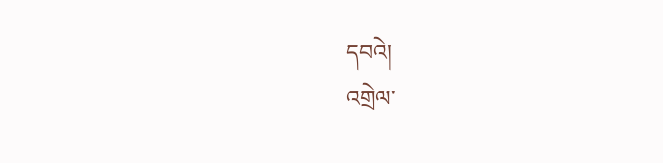དབའེ།
འགྲེལ་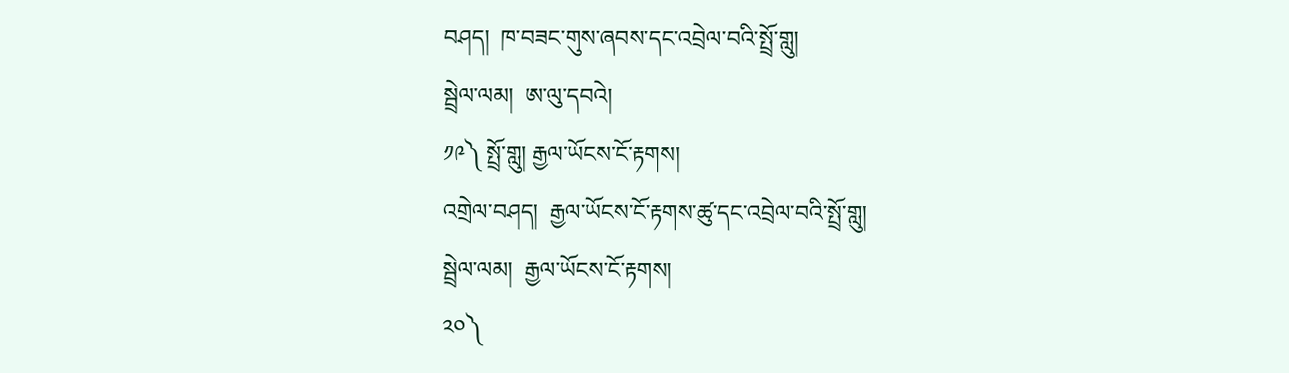བཤད།  ཁ་བཟང་གུས་ཞབས་དང་འབྲེལ་བའི་སྤྲོ་གླུ།
སྦྲེལ་ལམ།  ཨ་ལུ་དབའེ།
༡༩༽ སྤྲོ་གླུ། རྒྱལ་ཡོངས་ངོ་རྟགས།
འགྲེལ་བཤད།  རྒྱལ་ཡོངས་ངོ་རྟགས་ཚུ་དང་འབྲེལ་བའི་སྤྲོ་གླུ།
སྦྲེལ་ལམ།  རྒྱལ་ཡོངས་ངོ་རྟགས།
༢༠༽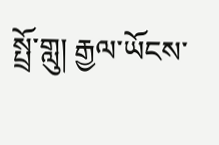སྤྲོ་གླུ། རྒྱལ་ཡོངས་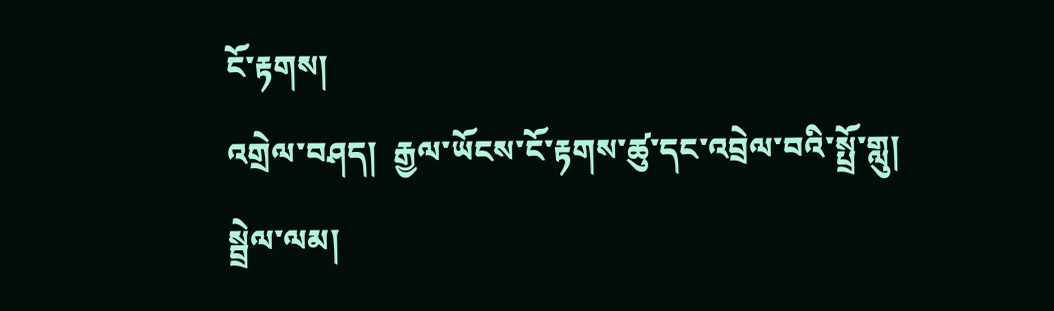ངོ་རྟགས།
འགྲེལ་བཤད།  རྒྱལ་ཡོངས་ངོ་རྟགས་ཚུ་དང་འབྲེལ་བའི་སྤྲོ་གླུ།
སྦྲེལ་ལམ།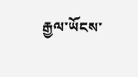རྒྱལ་ཡོངས་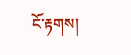ངོ་རྟགས།